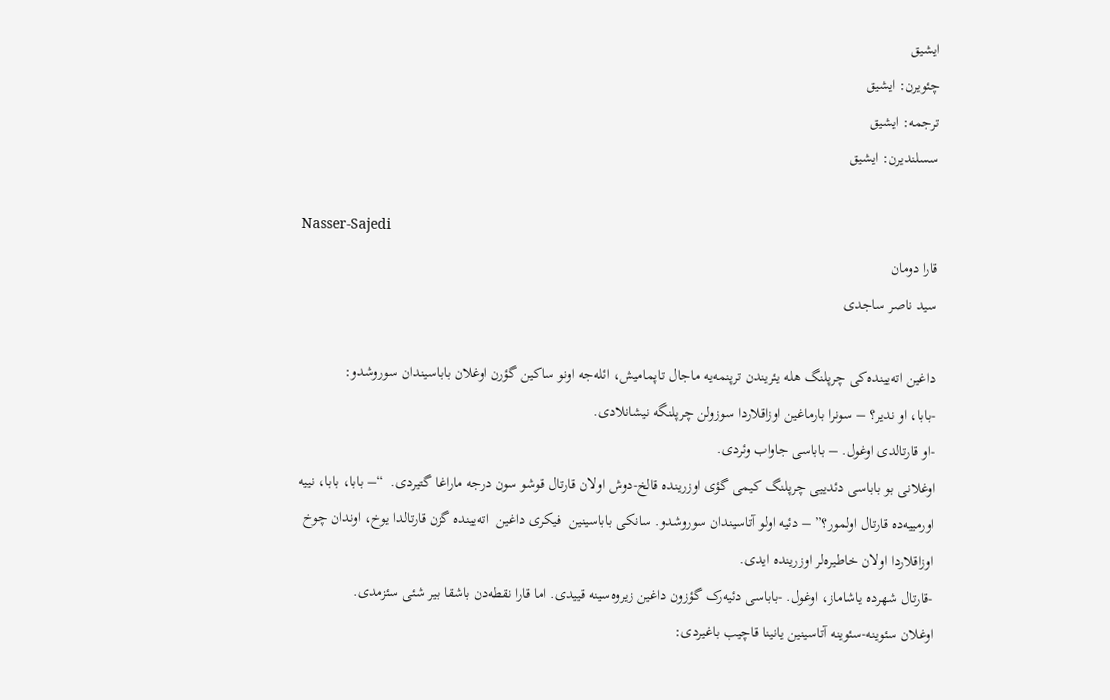ایشیق
چئویرن: ایشیق
ترجمه: ایشیق
سسلندیرن: ایشیق

Nasser-Sajedi
قارا دومان
سید ناصر ساجدی

داغین اته‌یینده‌کی چرپلنگ هله یئریندن ترپنمه‌یه ماجال تاپمامیش، ائله‌جه اونو ساکین گؤرن اوغلان باباسیندان سوروشدو:
-بابا، او ندیر؟ – سونرا بارماغین اوزاقلاردا سوزولن چرپلنگه نیشانلادی.
-او قارتالدی اوغول. – باباسی جاواب وئردی.
اوغلانی بو باباسی دئدییی چرپلنگ کیمی گؤی اوزرینده قالخ-دوش اولان قارتال قوشو سون درجه ماراغا گتیردی.  “– بابا، بابا، نییه اورمییه‌ده قارتال اولمور؟” – دئیه اولو آتاسیندان سوروشدو. سانکی باباسینین  فیکری داغین  اته‌یینده گزن قارتالدا یوخ، اوندان چوخ اوزاقلاردا اولان خاطیره‌لر اوزرینده ایدی.
-قارتال شهرده یاشاماز، اوغول. -باباسی دئیه‌رک گؤزون داغین زیروه‌سینه قییدی. اما قارا نقطه‌دن باشقا بیر شئی سئزمدی.
اوغلان سئوینه-سئوینه آتاسینین یانینا قاچیب باغیردی: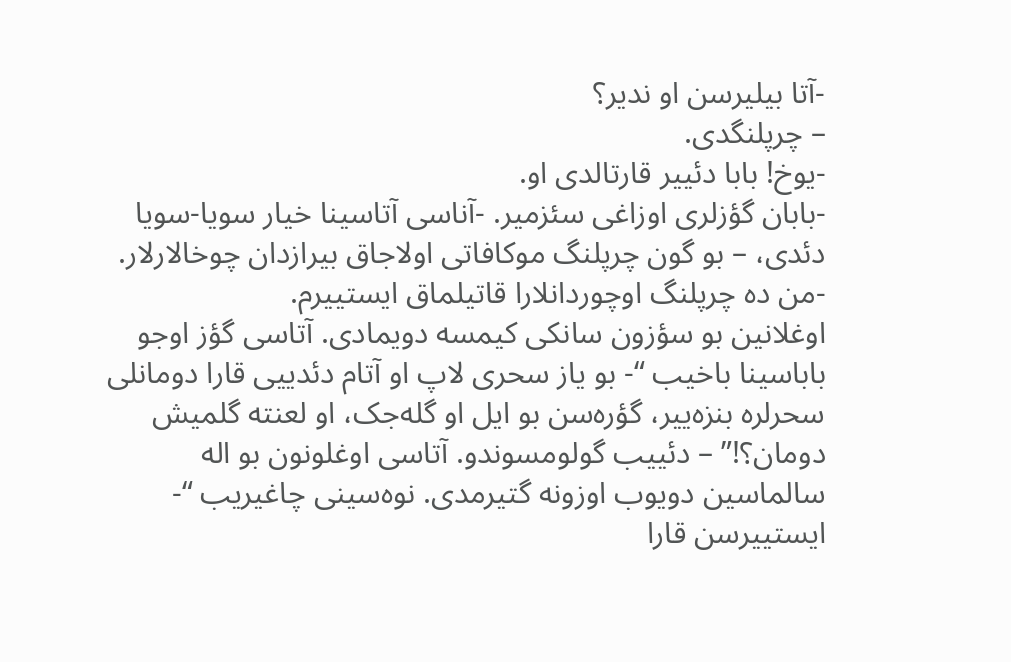-آتا بیلیرسن او ندیر؟
– چرپلنگدی.
-یوخ! بابا دئییر قارتالدی او.
-بابان گؤزلری اوزاغی سئزمیر. -آناسی آتاسینا خیار سویا-سویا دئدی، – بو گون چرپلنگ موکافاتی اولا‌جاق بیرازدان چوخا‌لارلار.
-من ده چرپلنگ اوچوردانلارا قاتیلماق ایستییرم.
اوغلانین بو سؤزون سانکی کیمسه دویمادی. آتاسی گؤز اوجو باباسینا باخیب “- بو یاز سحری لاپ او آتام دئدییی قارا دومانلی سحرلره بنزه‌ییر، گؤره‌سن بو ایل او گله‌جک، او لعنته گلمیش دومان؟!” – دئییب گولومسوندو. آتاسی اوغلونون بو اله سالماسین دویوب اوزونه گتیرمدی. نوه‌سینی چاغیریب “- ایستییرسن قارا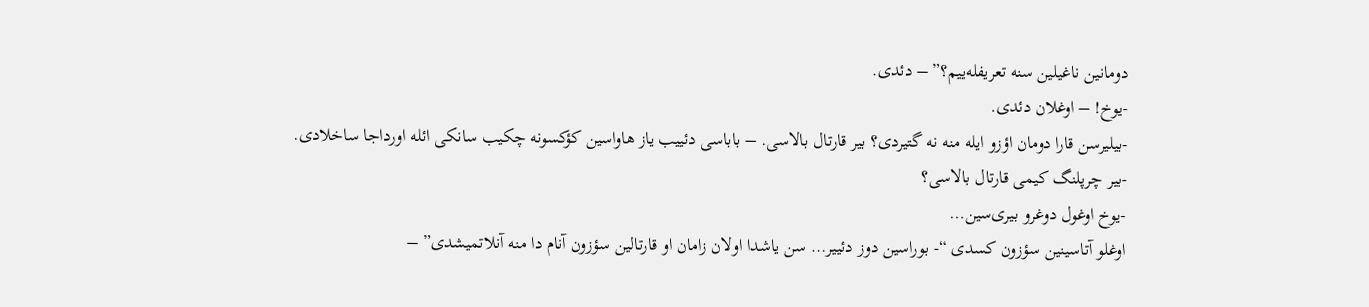دومانین ناغیلین سنه تعریفله‌ییم؟” – دئدی.
-یوخ! – اوغلان دئدی.
-بیلیرسن قارا دومان اؤزو ایله منه نه گتیردی؟ بیر قارتال بالاسی. – باباسی دئییب یاز هاواسین کؤکسونه چکیب سانکی ائله اورداجا ساخلادی.
-بیر چرپلنگ کیمی قارتال بالاسی؟
-یوخ اوغول دوغرو بیری‌سین…
اوغلو آتاسینین سؤزون کسدی “- بوراسین دوز دئییر… سن یاشدا اولان زامان او قارتالین سؤزون آنام دا منه آنلاتمیشدی” –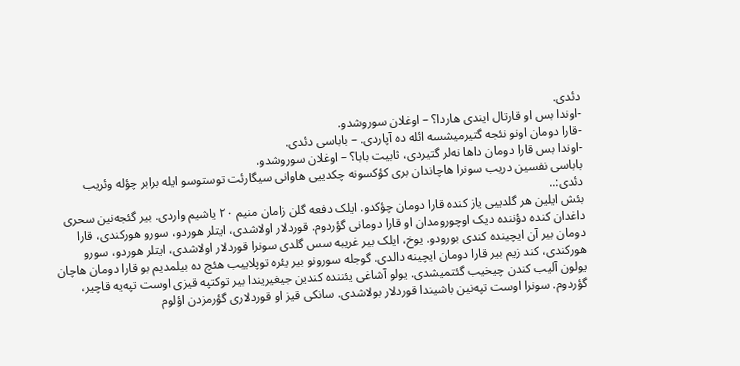دئدی.
-اوندا بس او قارتال ایندی هاردا؟ – اوغلان سوروشدو.
-قارا دومان اونو نئجه گتیرمیشسه ائله ده آپاردی. – باباسی دئدی.
-اوندا بس قارا دومان داها نه‌لر گتیردی، ثابیت بابا؟ – اوغلان سوروشدو.
باباسی نفسین دریب سونرا هاچاندان بری کؤکسونه چکدییی هاوانی سیگارئت توستوسو ایله برابر چؤله وئریب دئدی:..
بئش ایلین هر گلدییی یاز کنده قارا دومان چؤکدو. ایلک دفعه گلن زامان منیم ۲۰ یاشیم واردی. بیر گئجه‌نین سحری داغدان کنده دؤننده دیک ‌اوچورومدان او قارا دومانی گؤردوم. قوردلار اولاشدی، ایتلر هوردو، سورو هورکندی، قارا دومان بیر آن ایچینده کندی بورودو. یوخ، ایلک بیر غریبه سس گلدی سونرا قوردلار اولاشدی، ایتلر هوردو، سورو هورکندی، کند زیم بیر قارا دومان ایچینه دالدی. گوجله سورونو بیر یئره توپلاییب هئچ ده بیلمدیم بو قارا دومان هاچان یولون آلیب کندن چیخیب گئتمیشدی. یولو آشاغی یئننده کندین جیغیریندا بیر توکتپه قیزی اوست تپه‌یه قاچیر، گؤردوم. سونرا اوست تپه‌نین باشیندا قوردلار بولاشدی. سانکی قیز او قوردلاری گؤرمزدن اؤلوم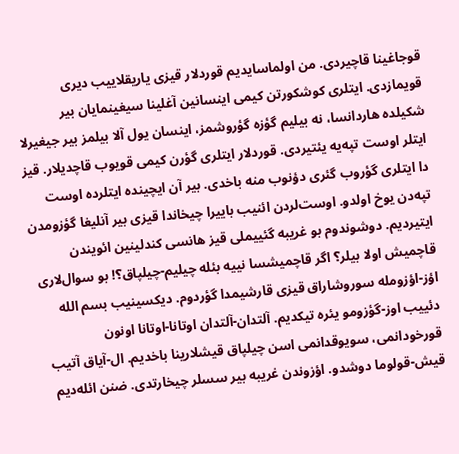قوجاغینا قاچیردی. من اولماسایدیم قوردلار قیزی یاریقلاییب دیری قویمازدی. ایتلری کوشکورتن کیمی اینسانین آغلینا سیغینمایان بیر شکیلده هاردانسا، نه بیلیم گؤزه گؤروشمز، اینسان یول آلا بیلمز بیر جیغیرلا ایتلر اوست تپه‌یه یئتیردی. قوردلار ایتلری گؤرن کیمی قویوب قاچدیلار. قیز دا ایتلری گؤروب گئری دؤنوب منه باخدی. بیر آن ایچینده ایتلرده اوست تپه‌دن یوخ اولدو. اوست‌لردن ائنیب باییرا چیخاندا قیزی بیر آنلیغا گؤزومدن ایتیردیم. دوشوندوم بو غریبه گئییملی قیز هانسی کندلینین ائویندن قاچمیش اولا بیلر؟ اگر قاچمیشسا نییه بئله چیلیم-چیلپاق؟! بو سوال‌لاری اؤز-اؤزومله سوروشا‌راق قیزی قارشیمدا گؤردوم. دیکسینیب بسم الله دئییب اوز-گؤزومو یئره تیکدیم. آلتدان-آلتدان اوتانا-اوتانا اونون قورخودانمی، سویوقدانمی اسن چیلپاق قیشلارینا باخدیم. ال-آیاق آتیب قیش-قولوما دوشدو. اؤزوندن غریبه بیر سسلر چیخارتدی. ضنن ائله‌دیم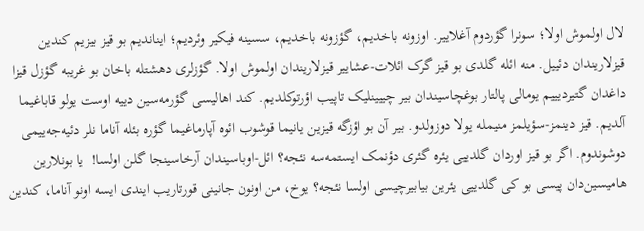لال اولموش اولا؛ سونرا گؤردوم آغلاییر. اوزونه باخدیم، گؤزونه باخدیم، سسینه فیکیر وئردیم؛ ایناندیم بو قیز بیزیم کندین قیزلاریندان دئییل. منه ائله گلدی بو قیز گرک ائلات-عشاییر قیزلاریندان اولموش اولا. گؤزلری دهشتله باخان بو غریبه گؤزل قیزا داغدان گتیردیییم یوما‌لی پالتار بوغچاسیندان بیر چییینلیک تاپیب اؤرتوکلدیم. کند اها‌لیسی گؤرمه‌سین دییه اوست یولو قاباغیما آلدیم. قیز دینمز-سؤیلمز منیمله یولا دوزولدو. بیر آن بو اؤزگه قیزین یانیما قوشوب ائوه آپارماغیما گؤره بئله آناما نلر دئیه‌جه‌ییمی دوشوندوم. اگر بو قیز اوردان گلدییی یئره گئری دؤنمک ایستمه‌سه نئجه؟ ائل-اوباسیندان آرخاسینجا گلن اولسا!  یا بونلارین هامیسین‌دان پیسی بو کی گلدییی یئرین بیابیرچیسی اولسا نئجه؟ یوخ، من اونون جانینی قورتاریب ایندی ایسه اونو آناما، کندین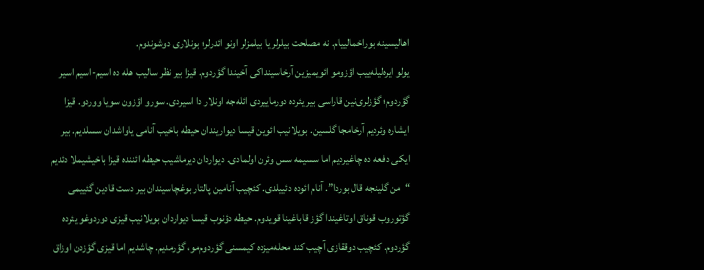اها‌لیسینه بوراخما‌لییام. نه مصلحت بیلرلر یا بیلمزلر اونو ائدرلر؛ بونلاری دوشوندوم.
یولو ایره‌لیله‌ییب اؤزومو ائویمیزین آرخاسینداکی آخیندا گؤردوم. قیزا بیر نظر سالیب هله ده اسیم-اسیم اسیر گؤردوم؛ گؤزلری‌نین قاراسی بیر یئرده دورماییردی ائله‌جه اونلار دا اسیردی. سورو اؤزون سویا ووردو. قیزا ایشاره وئردیم آرخامجا گلسین. بویلانیب ائوین قیسا دیواریندان حیطه باخیب آنامی یاواشدان سسلدیم. بیر ایکی دفعه ده چاغیردیم اما سسیمه سس وئرن اولمادی. دیواردان دیرماشیب حیطه ائننده قیزا باخیشیملا دئدیم “من گلینجه قال بوردا”. آنام ائوده دئییلدی. کئچیب آنامین پالتار بوغچاسیندان بیر دست قادین گئییمی گؤتوروب قوناق اوتاغیندا گؤز قاباغینا قویدوم. حیطه دؤنوب قیسا دیواردان بویلانیب قیزی دوردوغو یئرده گؤردوم. کئچیب دوققازی آچیب کند محله‌میزده کیمسنی گؤردوم‌مو، گؤرمدیم. چاشدیم اما قیزی گؤزدن اوزاق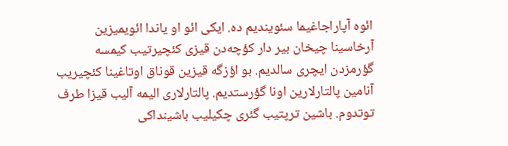ائوه آپاراجاغیما سئویندیم ده. ایکی ائو او یاندا ائویمیزین آرخاسینا چیخان بیر دار کؤچه‌دن قیزی کئچیرتیب کیمسه گؤرمزدن ایچری سالدیم. بو اؤزگه قیزین قوناق اوتاغینا کئچیریب آنامین پالتارلارین اونا گؤرستدیم. پالتارلاری الیمه آلیب قیزا طرف توتدوم. باشین ترپتیب گئری چکیلیب باشینداکی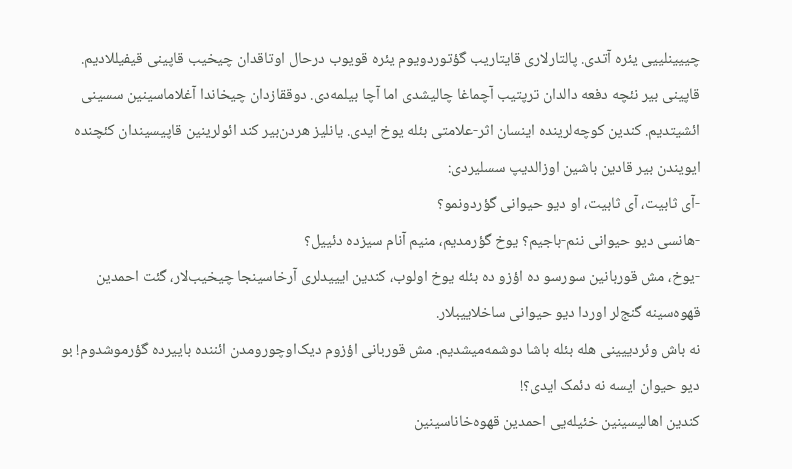چییینلییی یئره آتدی. پالتارلاری قایتاریب گؤتوردویوم یئره قویوب درحال اوتاقدان چیخیب قاپینی قیفیللادیم. قاپینی بیر نئچه دفعه دالدان ترپتیب آچماغا چالیشدی اما آچا بیلمه‌دی. دوققازدان چیخاندا آغلاماسینین سسینی ائشیتدیم. کندین کوچه‌لرینده اینسان اثر-علامتی بئله یوخ ایدی. یانلیز هردن‌بیر کند ائولرینین قاپیسیندان کئچنده ایویندن بیر قادین باشین اوزالدیپ سسلیردی:
-آی ثابیت، آی ثابیت، او دیو حیوانی گؤردونمو؟
-هانسی دیو حیوانی ننم-باجیم؟ یوخ گؤرمدیم، منیم آنام سیزده دئییل؟
-یوخ، مش قوربانین سورسو ده اؤزو ده بئله یوخ اولوب، کندین ایییدلری آرخاسینجا چیخیب‌لار، گئت احمدین قهوه‌سینه گنج‌لر اوردا دیو حیوانی ساخلاییبلار.
نه باش وئردییینی هله بئله باشا دوشمه‌میشدیم. مش قوربانی اؤزوم دیک‌اوچورومدن ائننده باییرده گؤرموشدوم! بو دیو حیوان ایسه نه دئمک ایدی؟!
کندین اها‌لیسینین خئیله‌یی احمدین قهوه‌خاناسینین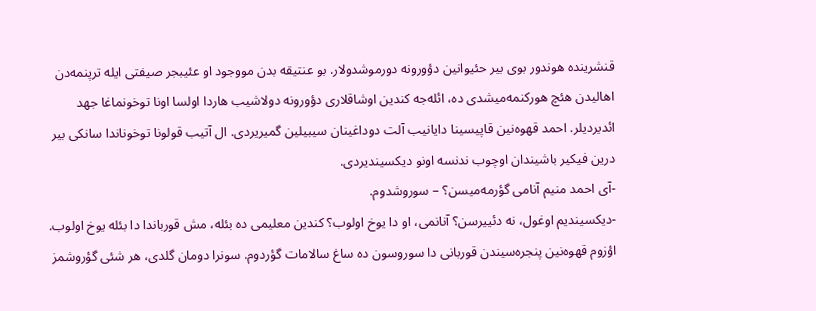قنشرینده هوندور بوی بیر حئیوانین دؤورونه دورموشدولار. بو عنتیقه بدن مووجود او عئیبجر صیفتی ایله ترپنمه‌دن اها‌لیدن هئچ هورکنمه‌میشدی ده، ائله‌جه کندین اوشاقلاری دؤورونه دولاشیب هاردا اولسا اونا توخونماغا جهد ائدیردیلر. احمد قهوه‌نین قاپیسینا دایانیب آلت دوداغینان سیبیلین گمیریردی. ال آتیب قولونا توخوناندا سانکی بیر درین فیکیر باشیندان اوچوب ندنسه اونو دیکسیندیردی.
-آی احمد منیم آنامی گؤرمه‌میسن؟ – سوروشدوم.
-دیکسیندیم اوغول، نه دئییرسن؟ آنانمی، او دا یوخ اولوب؟ کندین معلیمی ده بئله، مش قورباندا دا بئله یوخ اولوب. اؤزوم قهوه‌نین پنجره‌سیندن قوربانی دا سوروسون ده ساغ سالامات گؤردوم. سونرا دومان گلدی، هر شئی گؤروشمز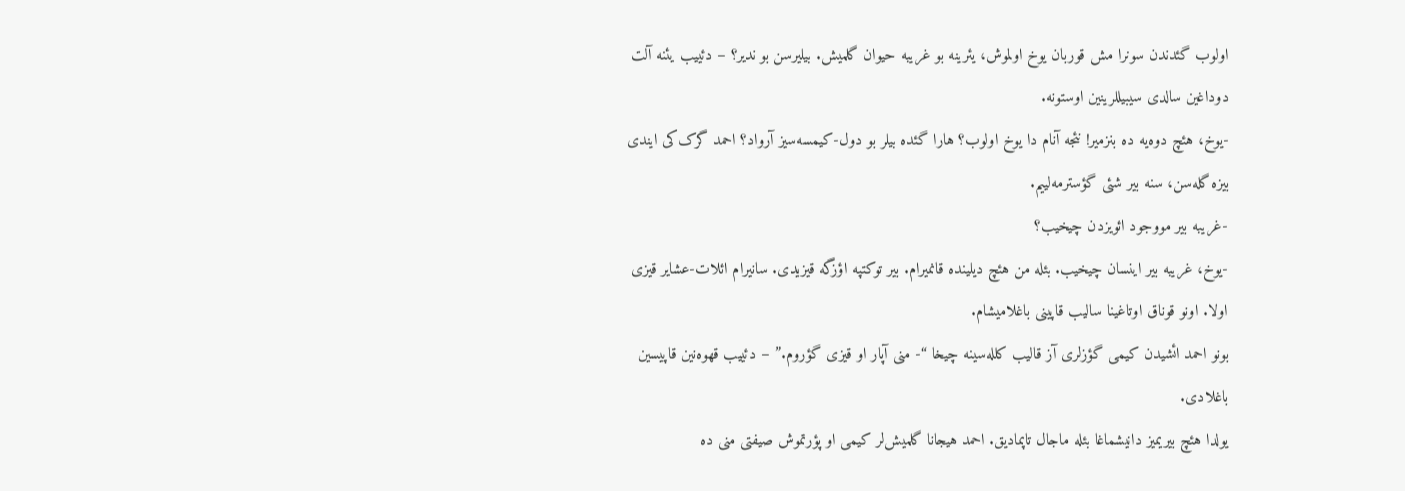اولوب گئدندن سونرا مش قوربان یوخ اولموش، یئرینه بو غریبه حیوان گلمیش. بیلیرسن بو ندیر؟ – دئییب یئنه آلت دوداغین سالدی سیبیللرینین اوستونه.
-یوخ، هئچ دوه‌یه ده بنزمیر! نئجه آنام دا یوخ اولوب؟ هارا گئده بیلر بو دول-کیمسه‌سیز آرواد؟ احمد گرک‌کی ایندی بیزه گله‌سن، سنه بیر شئی گؤسترمه‌لییم.
-غریبه بیر مووجود ائویزدن چیخیب؟
-یوخ، غریبه بیر اینسان چیخیب. بئله من هئچ دیلینده قانمیرام. بیر توکتپه اؤزگه قیزیدی. سانیرام ائلات-عشایر قیزی اولا. اونو قوناق اوتاغینا سالیب قاپینی باغلامیشام.
بونو احمد ائشیدن کیمی گؤزلری آز قالیب کلله‌سینه چیخا “- منی آپار او قیزی گؤروم.” – دئییب قهوه‌نین قاپیسین باغلادی.
یولدا هئچ بیریمیز دانیشماغا بئله ماجال تاپمادیق. احمد هیجانا گلمیش‌لر کیمی او پؤرتموش صیفتی منی ده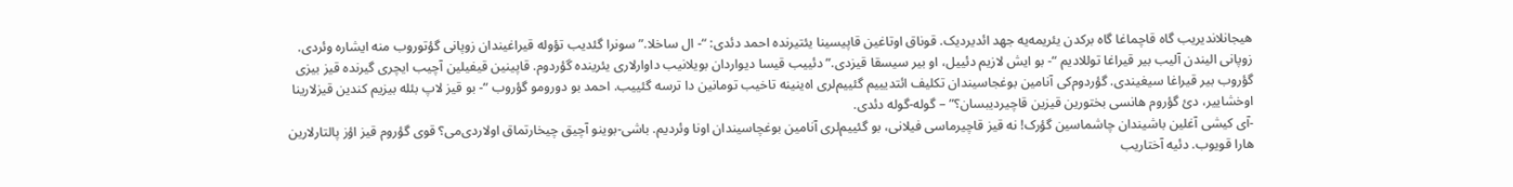هیجانلاندیریب گاه قاچماغا گاه برکدن یئریمه‌یه جهد ائدیردیک. قوناق اوتاغین قاپیسینا یئتیرنده احمد دئدی: “- ال ساخلا.” سونرا گئدیب تؤوله قیراغیندان زوپانی گؤتوروب منه ایشاره وئردی. زوپانی الیندن آلیب بیر قیراغا توللادیم “- بو ایش لازیم دئییل، او بیر سیسقا قیزدی.” دئییب قیسا دیواردان بویلانیب داوارلاری یئرینده گؤردوم. قاپینین قیفیلین آچیب ایچری گیرنده قیز بیزی گؤروب بیر قیراغا سیغیندی. گؤردوم‌کی آنامین بوغجاسیندان تکلیف ائتدیییم گئییم‌لری اه‌ینینه تاخیب تومانین دا ترسه گئییب. احمد بو دورومو گؤروب “- بو قیز لاپ بئله بیزیم کندین قیزلارینا اوخشاییر، دئ گؤروم هانسی بختورین قیزین قاچیردیبسان؟” – گوله-گوله دئدی.
-آی کیشی آغلین باشیندان چاشماسین گؤرک! نه قیز قاچیرماسی فیلانی، بو گئییم‌لری آنامین بوغچاسیندان اونا وئردیم. باشی-بوینو آچیق چیخارتماق اولاردی‌می؟ قوی گؤروم قیز اؤز پالتارلارین هارا قویوب. دئیه آختاریب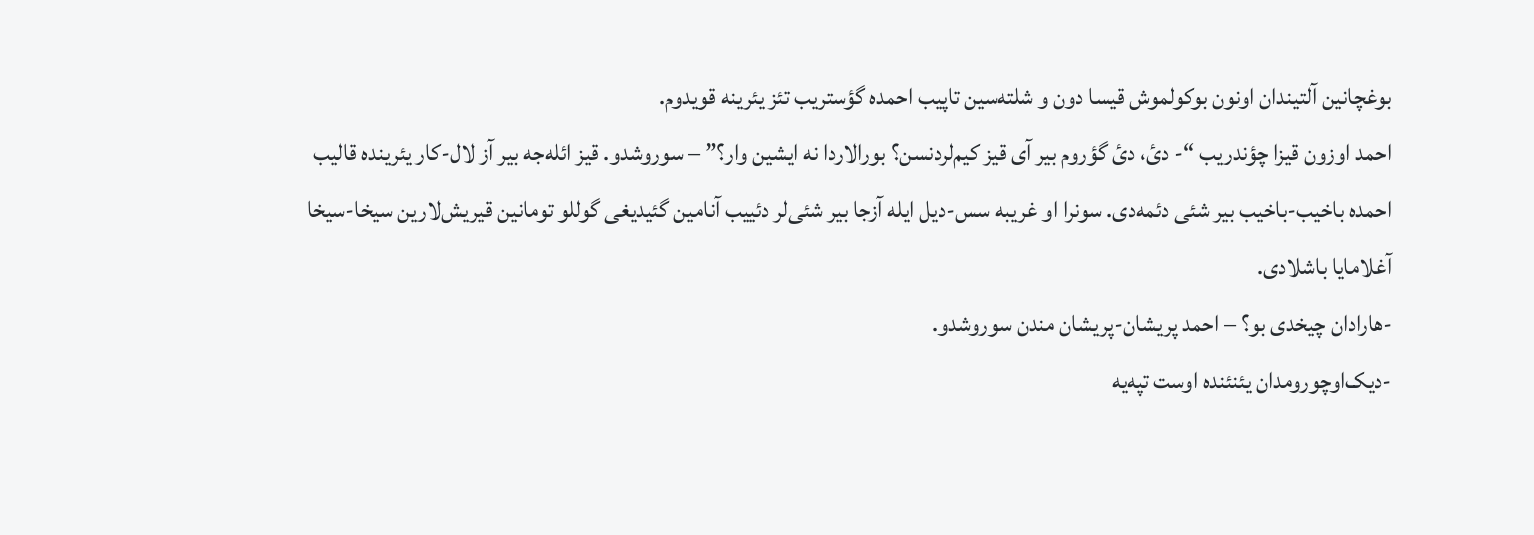بوغچانین آلتیندان اونون بوکولموش قیسا دون و شلته‌سین تاپیب احمده گؤستریب تئز یئرینه قویدوم.
احمد اوزون قیزا چؤندریب “- دئ، دئ گؤروم بیر آی قیز کیم‌لردنسن؟ بورا‌لاردا نه ایشین وار؟” – سوروشدو. قیز ائله‌جه بیر آز لال-کار یئرینده قالیب احمده باخیب-باخیب بیر شئی دئمه‌دی. سونرا او غریبه سس-دیل ایله آزجا بیر شئی‌لر دئییب آنامین گئیدیغی گوللو تومانین قیریش‌لارین سیخا-سیخا آغلامایا باشلادی.
-هارا‌دان چیخدی بو؟ – احمد پریشان-پریشان مندن سوروشدو.
-دیک‌اوچورومدان یئنئنده اوست تپه‌یه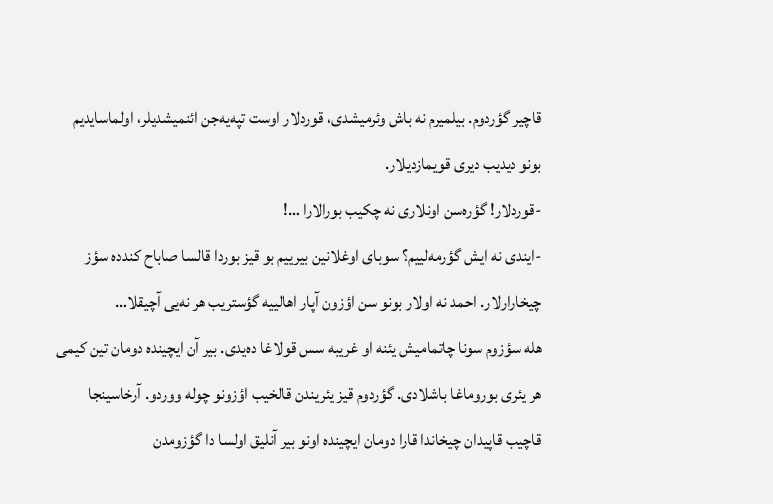قاچیر گؤردوم. بیلمیرم نه باش وئرمیشدی، قوردلار اوست تپه‌یه‌جن ائنمیشدیلر، اولماسایدیم بونو دیدیب دیری قویمازدیلار.
-قوردلار! گؤره‌سن اونلاری نه چکیب بورا‌لارا …!
-ایندی نه ایش گؤرمه‌لییم؟ سوبای اوغلانین بیرییم بو قیز بوردا قالسا صاباح کندده سؤز چیخارارلار. احمد نه اولار بونو سن اؤزون آپار اها‌لییه گؤستریب هر نه‌یی آچیقلا…
هله سؤزوم سونا چاتمامیش یئنه او غریبه سس قولاغا ده‌یدی. بیر آن ایچینده دومان تین کیمی هر یئری بوروماغا باشلادی. گؤردوم قیز یئریندن قالخیب اؤزونو چوله ووردو. آرخاسینجا قاچیب قاپیدان چیخاندا قارا دومان ایچینده اونو بیر آنلیق اولسا دا گؤزومدن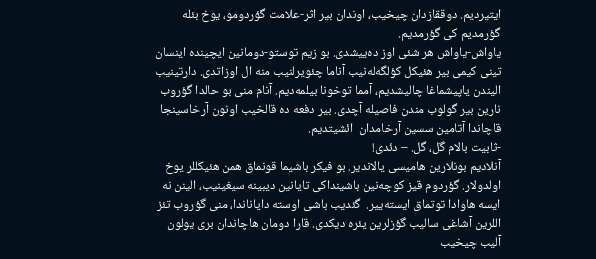ایتیردیم. دوققازدان چیخیب، اوندان بیر اثر-علامت گؤردومو، یوخ بئله گؤرمدیم کی گؤرمدیم.
یاواش-یاواش هر شئی اوز ده‌ییشدی. بو زیم توستو-دومانین ایچینده اینسان تینی کیمی بیر هئیکل کؤلگه‌له‌نیب آناما چئویرلنیب منه ال اوزاتدی. دارتینیب الیندن یاپیشماغا چالیشدیم، آمما توخونا بیلمه‌دیم. آنام منی بو حالدا گؤروب نارین بیر گولوب مندن فاصیله آچدی. بیر دفعه ده قالخیب اونون آرخاسینجا قاچاندا آتامین سسین آرخامدان  ائشیتدیم.
-ثابیت بالام گل، گل. – دئدی!
آنلادیم بونلارین هامیسی یالاندیر. بو فیکر باشیما قونماق همن هئیکللر یوخ اولدولار. گؤردوم قیز کوچه‌نین باشینداکی تایانین دیبینه سیغینیب، الینن نه ایسه هاوادا توتماق ایسته‌ییر.  گئدیب باشی اوسته دایاناندا، منی گؤروب تئز اللرین آشاغی سالیب گؤزلرین یئره دیکدی. قارا دومان هاچاندان بری یولون آلیب چیخیب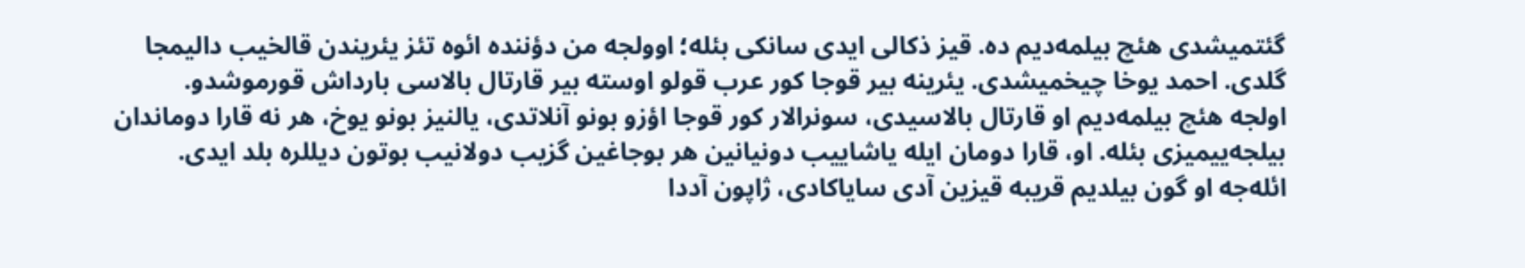گئتمیشدی هئچ بیلمه‌دیم ده. قیز ذکالی ایدی سانکی بئله؛ اوولجه من دؤننده ائوه تئز یئریندن قالخیب دالیمجا گلدی. احمد یوخا چیخمیشدی. یئرینه بیر قوجا کور عرب قولو اوسته بیر قارتال بالاسی بارداش قورموشدو.
اولجه هئچ بیلمه‌دیم او قارتال بالاسیدی، سونرا‌لار کور قوجا اؤزو بونو آنلاتدی، یالنیز بونو یوخ، هر نه قارا دوماندان بیلجه‌ییمیزی بئله. او، قارا دومان ایله یاشاییب دونیانین هر بوجاغین گزیب دولانیب بوتون دیللره بلد ایدی. ائله‌جه او گون بیلدیم قریبه قیزین آدی سایاکادی، ژاپون آددا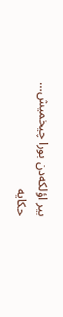بیر اؤلکه‌دن بورا چیخمیش…
حکایه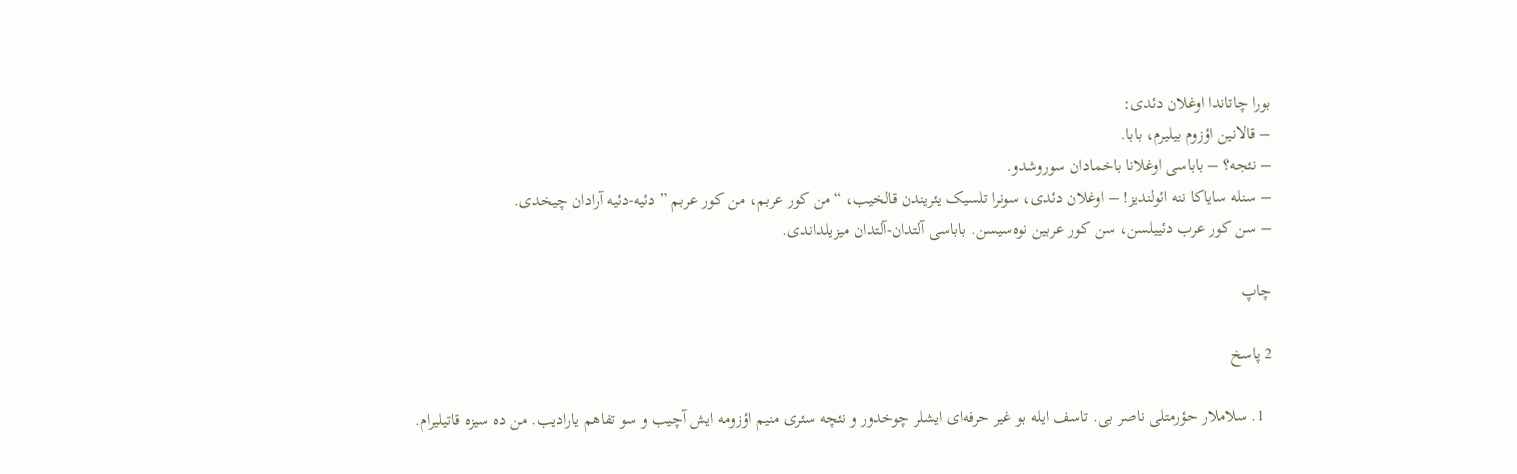بورا چاتاندا اوغلان دئدی:
– قالانین اؤزوم بیلیرم، بابا.
– نئجه؟ – باباسی اوغلانا باخما‌دان سوروشدو.
– سنله سایاکا ننه ائولندیز! – اوغلان دئدی، سونرا تلسیک یئریندن قالخیب، “من کور عربم، من کور عربم ” دئیه-دئیه آرا‌دان چیخدی.
– سن کور عرب دئییلسن، سن کور عربین نوه‌سیسن. باباسی آلتدان-آلتدان میزیلداندی.

چاپ

2 پاسخ

  1. سلاملار حؤرمتلی ناصر بی. تاسف ایله بو غیر حرفه‌ای ایشلر چوخدور و نئچه سئری منیم اؤزومه ایش آچیب و سو تفاهم یارادیب. من ده سیزه قاتیلیرام.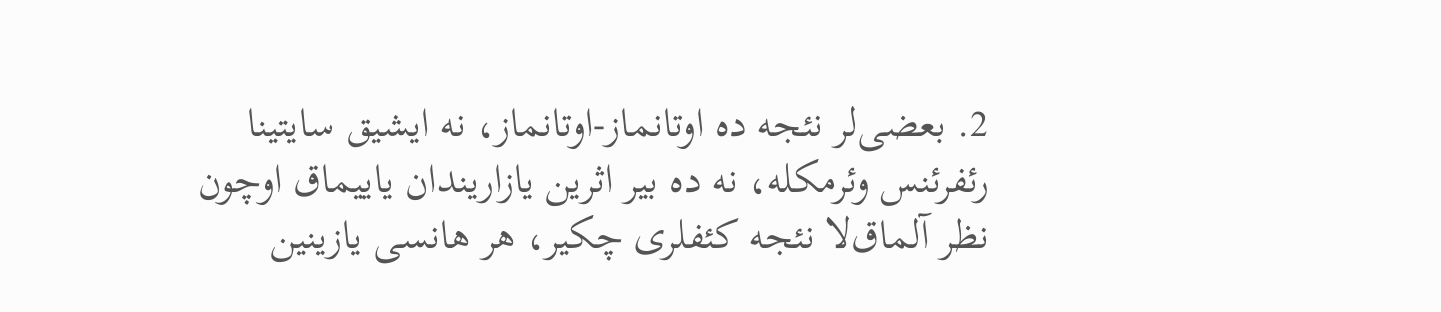2. بعضی‌لر نئجه ده اوتانماز-اوتانماز، نه ایشیق سایتینا رئفرئنس وئرمکله، نه ده بیر اثرین یازاریندان یاییماق اوچون نظر آلماق‌لا نئجه کئفلری چکیر، هر هانسی یازینین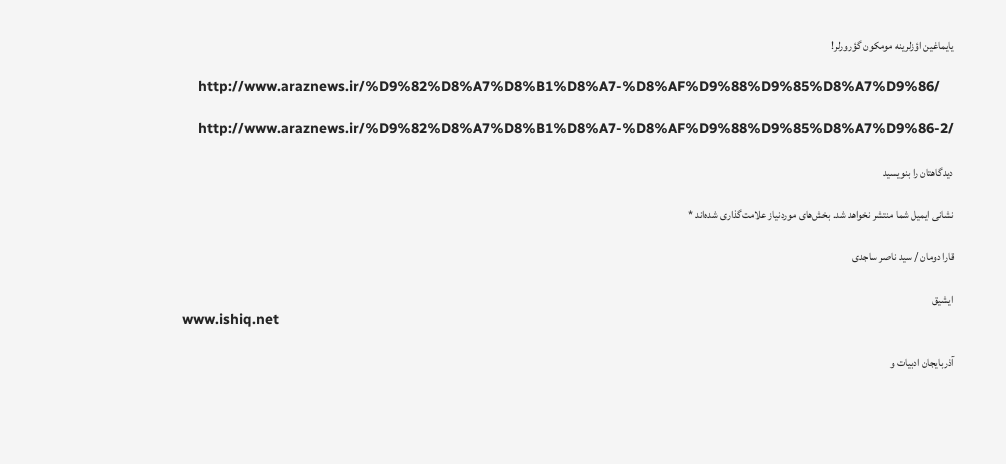یایماغین اؤزلرینه مومکون گؤرورلر!

    http://www.araznews.ir/%D9%82%D8%A7%D8%B1%D8%A7-%D8%AF%D9%88%D9%85%D8%A7%D9%86/

    http://www.araznews.ir/%D9%82%D8%A7%D8%B1%D8%A7-%D8%AF%D9%88%D9%85%D8%A7%D9%86-2/

دیدگاهتان را بنویسید

نشانی ایمیل شما منتشر نخواهد شد. بخش‌های موردنیاز علامت‌گذاری شده‌اند *

قارا دومان / سید ناصر ساجدی

ایشیق
www.ishiq.net

آذربایجان ادبیات و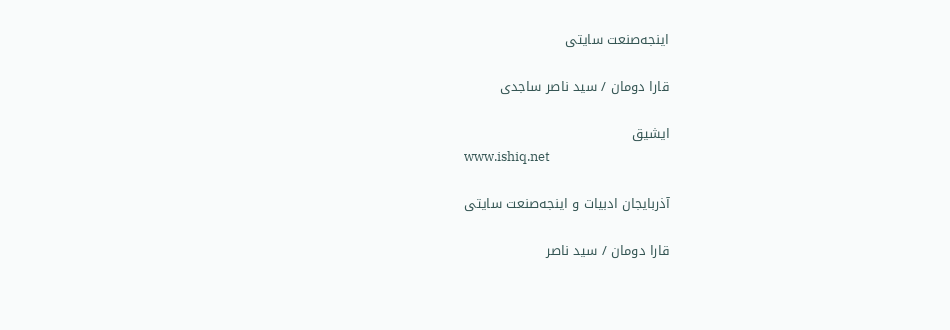اینجه‌صنعت سایتی

قارا دومان / سید ناصر ساجدی

ایشیق
www.ishiq.net

آذربایجان ادبیات و اینجه‌صنعت سایتی

قارا دومان / سید ناصر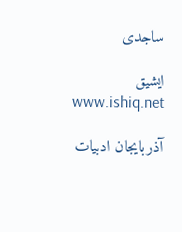ساجدی

ایشیق
www.ishiq.net

آذربایجان ادبیات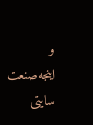و اینجه‌صنعت سایتی